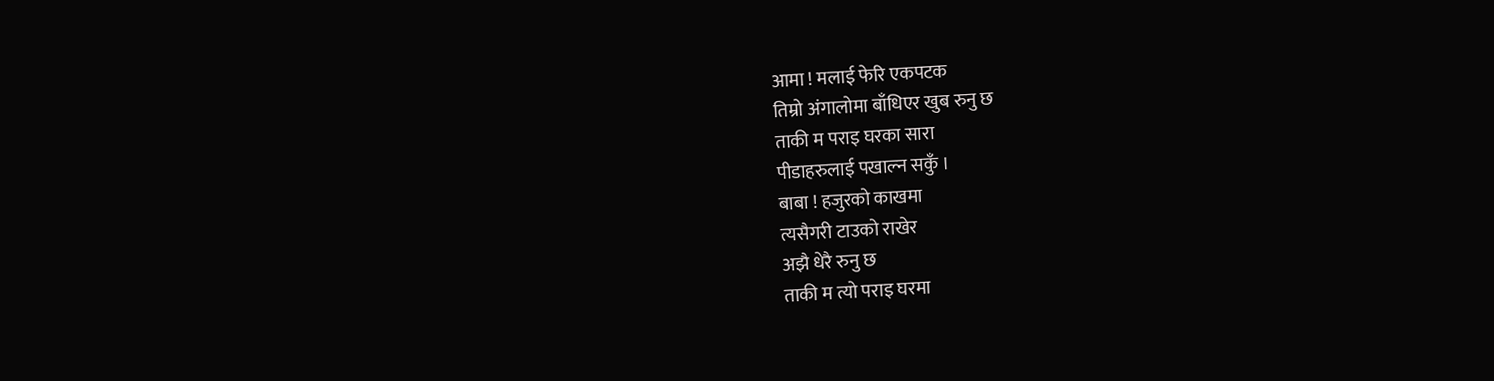आमा ! मलाई फेरि एकपटक
तिम्रो अंगालोमा बाँधिएर खुब रुनु छ
ताकी म पराइ घरका सारा
पीडाहरुलाई पखाल्न सकुँ ।
बाबा ! हजुरको काखमा
त्यसैगरी टाउको राखेर
अझै धेरै रुनु छ
ताकी म त्यो पराइ घरमा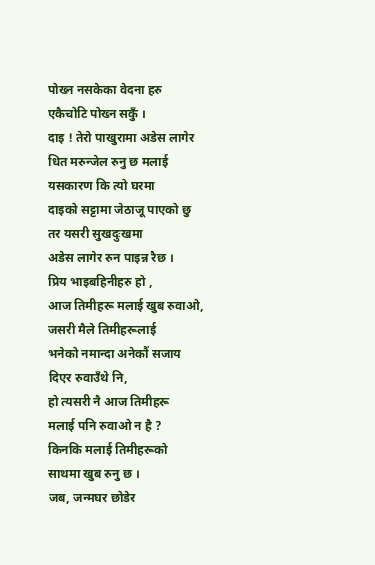पोख्न नसकेका वेदना हरु
एकैचोटि पोख्न सकुँ ।
दाइ ! तेरो पाखुरामा अडेस लागेर
धित मरुन्जेल रुनु छ मलाई
यसकारण कि त्यो घरमा
दाइको सट्टामा जेठाजू पाएको छु
तर यसरी सुखदुःखमा
अडेस लागेर रुन पाइन्न रैछ ।
प्रिय भाइबहिनीहरु हो ,
आज तिमीहरू मलाई खुब रुवाओ,
जसरी मैले तिमीहरूलाई
भनेको नमान्दा अनेकौं सजाय
दिएर रुवाउँथे नि,
हो त्यसरी नै आज तिमीहरू
मलाई पनि रुवाओ न है ?
किनकि मलाई तिमीहरूको
साथमा खुब रुनु छ ।
जब, जन्मघर छोडेर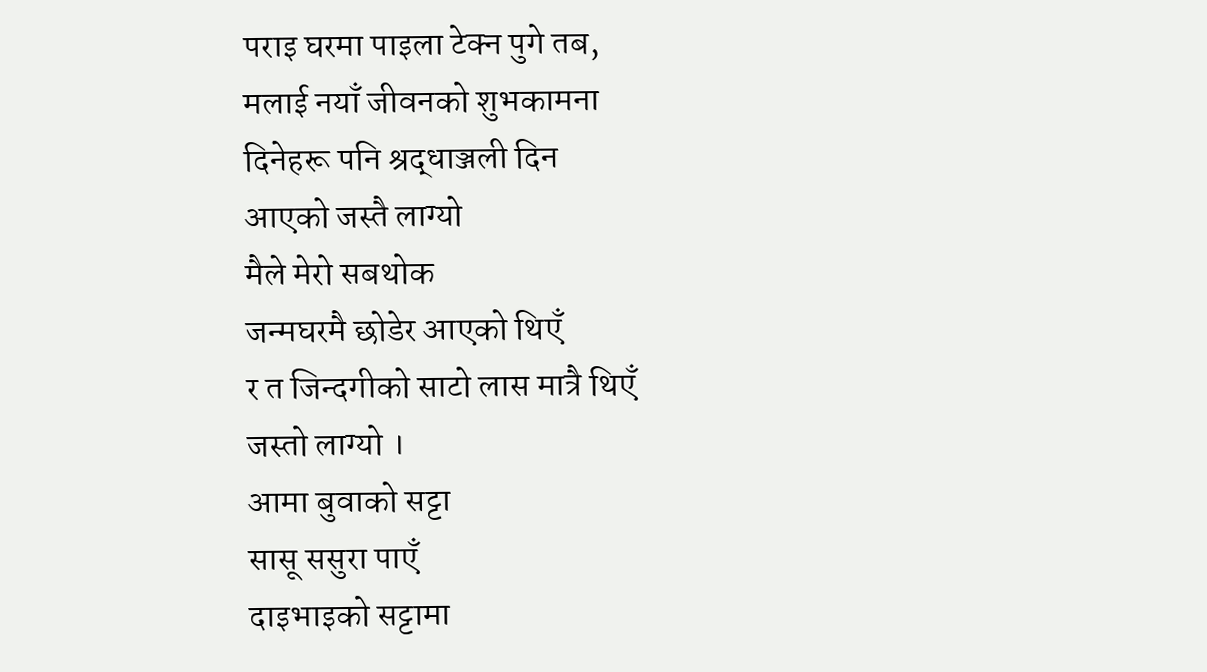पराइ घरमा पाइला टेक्न पुगे तब,
मलाई नयाँ जीवनको शुभकामना
दिनेहरू पनि श्रद्धाञ्जली दिन
आएको जस्तै लाग्यो
मैले मेरो सबथोक
जन्मघरमै छोडेर आएको थिएँ
र त जिन्दगीको साटो लास मात्रै थिएँ
जस्तो लाग्यो ।
आमा बुवाको सट्टा
सासू ससुरा पाएँ
दाइभाइको सट्टामा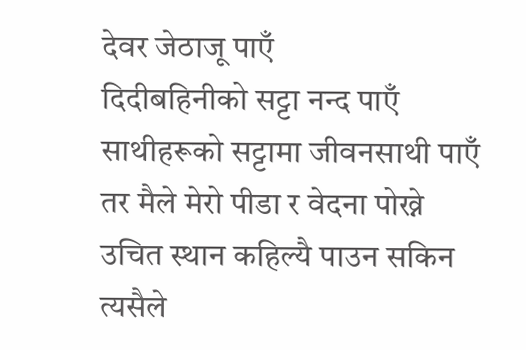देवर जेठाजू पाएँ
दिदीबहिनीको सट्टा नन्द पाएँ
साथीहरूको सट्टामा जीवनसाथी पाएँ
तर मैले मेरो पीडा र वेदना पोख्ने
उचित स्थान कहिल्यै पाउन सकिन
त्यसैले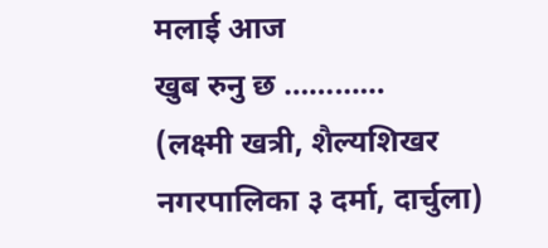मलाई आज
खुब रुनु छ …………
(लक्ष्मी खत्री, शैल्यशिखर नगरपालिका ३ दर्मा, दार्चुला)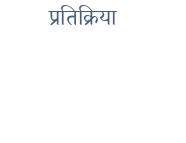प्रतिक्रिया